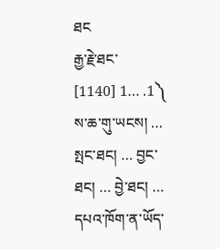ཐང
རྒྱ་རྗེ་ཐང་
[1140] 1... .1༽ ས་ཆ་གུ་ཡངས། ... སྤང་ཐང། ... བྱང་ཐང། ... བྱེ་ཐང། ... དཔའ་ཁོག་ན་ཡོད་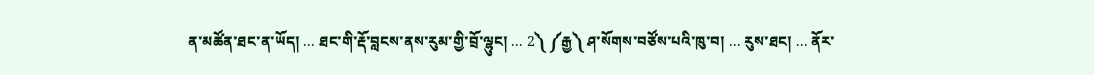ན་མཚོན་ཐང་ན་ཡོད། ... ཐང་གི་རྡོ་བླངས་ནས་རུམ་གྱི་བྲོ་ལྷུང། ... 2༽ ༼རྒྱ༽ ཤ་སོགས་བཙོས་པའི་ཁུ་བ། ... རུས་ཐང། ... ནོར་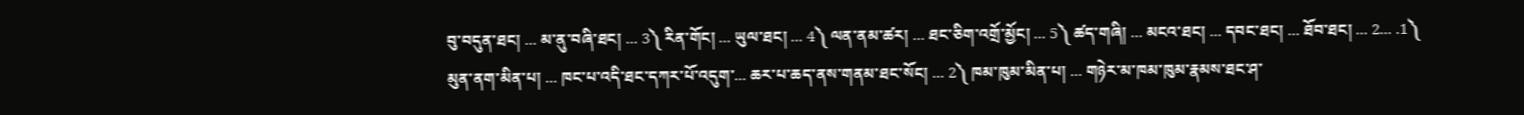བུ་བདུན་ཐང། ... མ་ནུ་བཞི་ཐང། ... 3༽ རིན་གོང། ... ཡུལ་ཐང། ... 4༽ ལན་ནམ་ཚར། ... ཐང་ཅིག་འགྲོ་མྱོང། ... 5༽ ཚད་གཞི། ... མངའ་ཐང། ... དབང་ཐང། ... ཐོབ་ཐང། ... 2... .1༽ མུན་ནག་མིན་པ། ... ཁང་པ་འདི་ཐང་དཀར་པོ་འདུག་... ཆར་པ་ཆད་ནས་གནམ་ཐང་སོང། ... 2༽ ཁམ་ཁུམ་མིན་པ། ... གཉེར་མ་ཁམ་ཁུམ་རྣམས་ཐང་ཤ་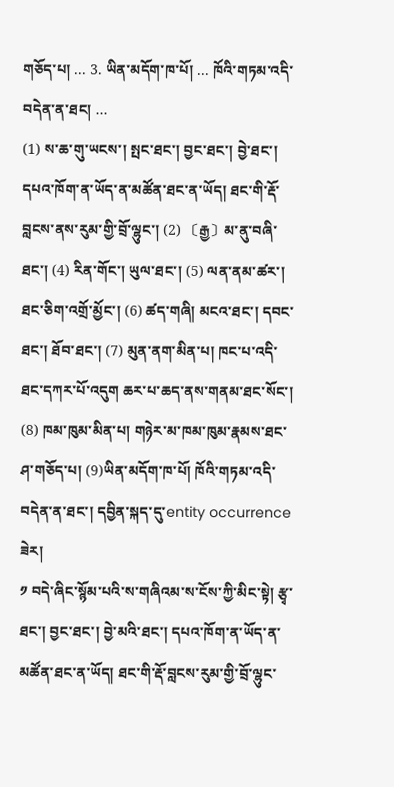གཅོད་པ། ... 3. ཡིན་མདོག་ཁ་པོ། ... ཁོའི་གཏམ་འདི་བདེན་ན་ཐང། ...
(1) ས་ཆ་གུ་ཡངས་། སྤང་ཐང་། བྱང་ཐང་། བྱེ་ཐང་། དཔའ་ཁོག་ན་ཡོད་ན་མཚོན་ཐང་ན་ཡོད། ཐང་གི་རྡོ་བླངས་ནས་རུམ་གྱི་བྲོ་ལྷུང་། (2) 〔རྒྱ〕མ་ནུ་བཞི་ཐང་། (4) རིན་གོང་། ཡུལ་ཐང་། (5) ལན་ནམ་ཚར་། ཐང་ཅིག་འགྲོ་མྱོང་། (6) ཚད་གཞི། མངའ་ཐང་། དབང་ཐང་། ཐོབ་ཐང་། (7) མུན་ནག་མིན་པ། ཁང་པ་འདི་ཐང་དཀར་པོ་འདུག ཆར་པ་ཆད་ནས་གནམ་ཐང་སོང་། (8) ཁམ་ཁུམ་མིན་པ། གཉེར་མ་ཁམ་ཁུམ་རྣམས་ཐང་ཤ་གཅོད་པ། (9)ཡིན་མདོག་ཁ་པོ། ཁོའི་གཏམ་འདི་བདེན་ན་ཐང་། དབྱིན་སྐད་དུ་entity occurrence ཟེར།
༡ བདེ་ཞིང་སྙོམ་པའི་ས་གཞིའམ་ས་ངོས་ཀྱི་མིང་སྟེ། རྩྭ་ཐང་། བྱང་ཐང་། བྱེ་མའི་ཐང་། དཔའ་ཁོག་ན་ཡོད་ན་མཚོན་ཐང་ན་ཡོད། ཐང་གི་རྡོ་བླངས་རུམ་གྱི་བྲོ་ལྷུང་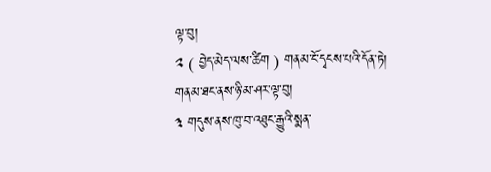ལྟ་བུ།
༢ ( བྱེད་མེད་ལས་ཚིག ) གནམ་ངོ་དྭངས་པའི་དོན་ཏེ། གནམ་ཐང་ནས་ཉི་མ་ཤར་ལྟ་བུ།
༣ གདུས་ནས་ཁུ་བ་འཐུང་རྒྱུའི་སྨན་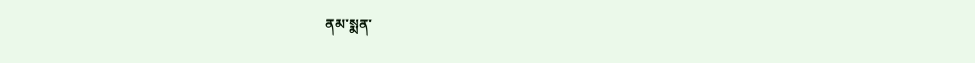ནམ་སྨན་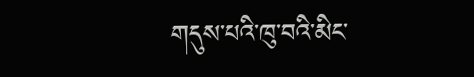གདུས་པའི་ཁུ་བའི་མིང་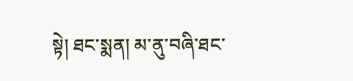སྟེ། ཐང་སྨན། མ་ནུ་བཞི་ཐང་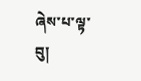ཞེས་པ་ལྟ་བུ།